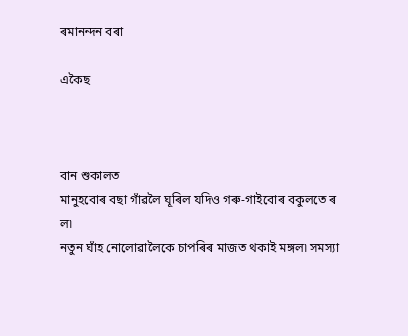ৰমানন্দন বৰা

একৈছ



বান শুকালত
মানুহবোৰ বছা গাঁৱলৈ ঘূৰিল যদিও গৰু-গাইবোৰ বকুলতে ৰ
ল৷
নতুন ঘাঁহ নোলোৱালৈকে চাপৰিৰ মাজত থকাই মঙ্গল৷ সমস্যা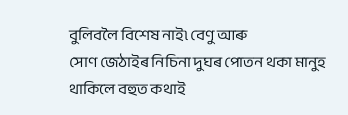বুলিবলৈ বিশেষ নাই৷ বেণু আৰু
সোণ জেঠাইৰ নিচিনা দুঘৰ পোতন থকা মানুহ থাকিলে বহুত কথাই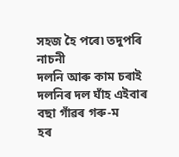সহজ হৈ পৰে৷ তদুপৰি নাচনী
দলনি আৰু কাম চৰাই দলনিৰ দল ঘাঁহ এইবাৰ বছা গাঁৱৰ গৰু-ম
হৰ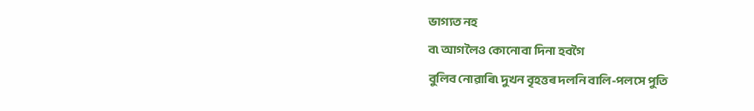ভাগ্যত নহ
ব৷ আগলৈও কোনোবা দিনা হবগৈ
বুলিব নোৱাৰি৷ দুখন বৃহত্তৰ দলনি বালি-পলসে পুতি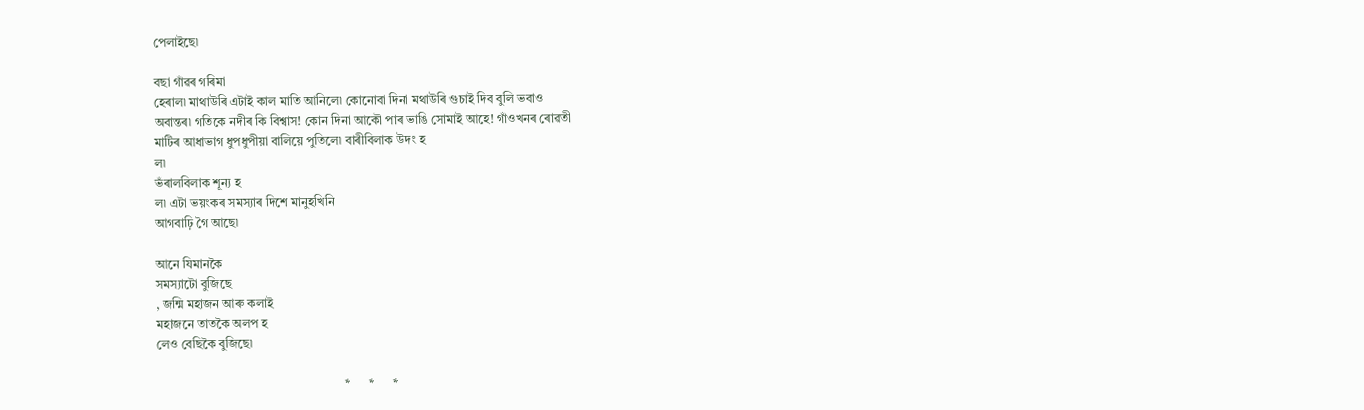পেলাইছে৷

বছা গাঁৱৰ গৰিমা
হেৰাল৷ মাথাউৰি এটাই কাল মাতি আনিলে৷ কোনোবা দিনা মথাউৰি গুচাই দিব বুলি ভবাও
অবান্তৰ৷ গতিকে নদীৰ কি বিশ্বাস! কোন দিনা আকৌ পাৰ ভাঙি সোমাই আহে! গাঁওখনৰ ৰোৱতী
মাটিৰ আধাভাগ ধুপধুপীয়া বালিয়ে পুতিলে৷ বাৰীবিলাক উদং হ
ল৷
ভঁৰালবিলাক শূন্য হ
ল৷ এটা ভয়ংকৰ সমস্যাৰ দিশে মানুহখিনি
আগবাঢ়ি গৈ আছে৷

আনে যিমানকৈ
সমস্যাটো বুজিছে
, জন্মি মহাজন আৰু কলাই
মহাজনে তাতকৈ অলপ হ
লেও বেছিকৈ বুজিছে৷

                                                            *      *      *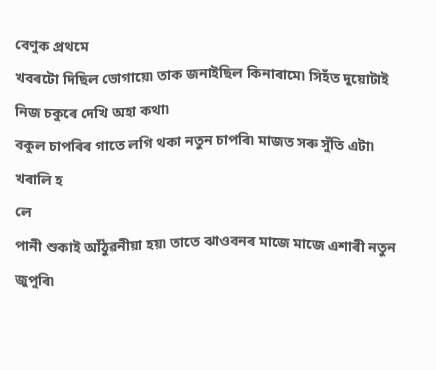বেণুক প্ৰথমে
খবৰটো দিছিল ভোগায়ে৷ তাক জনাইছিল কিনাৰামে৷ সিহঁত দুয়োটাই নিজ চকুৰে দেখি অহা কথা৷
বকুল চাপৰিৰ গাতে লগি থকা নতুন চাপৰি৷ মাজত সৰু সুঁতি এটা৷ খৰালি হ
লে
পানী শুকাই আঁঠুৱনীয়া হয়৷ তাতে ঝাওবনৰ মাজে মাজে এশাৰী নতুন জুপুৰি৷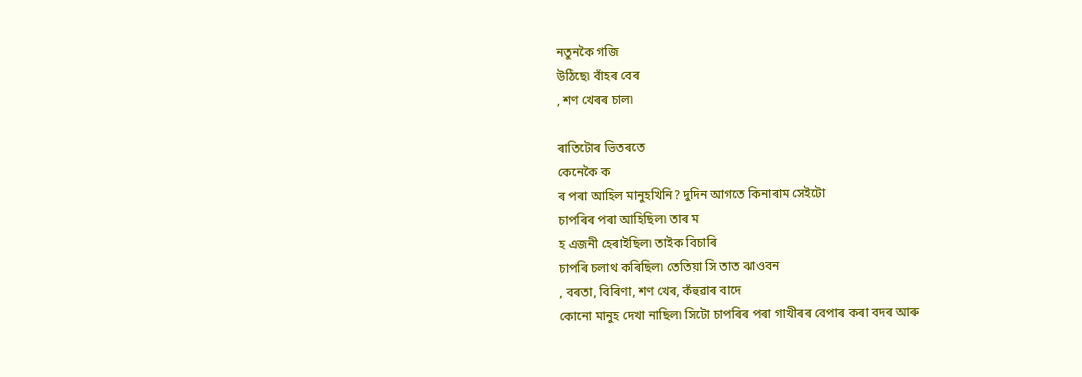নতুনকৈ গজি
উঠিছে৷ বাঁহৰ বেৰ
, শণ খেৰৰ চাল৷

ৰাতিটোৰ ভিতৰতে
কেনেকৈ ক
ৰ পৰা আহিল মানুহখিনি? দুদিন আগতে কিনাৰাম সেইটো
চাপৰিৰ পৰা আহিছিল৷ তাৰ ম
হ এজনী হেৰাইছিল৷ তাইক বিচাৰি
চাপৰি চলাথ কৰিছিল৷ তেতিয়া সি তাত ঝাওবন
, বৰতা, বিৰিণা, শণ খেৰ, কঁহুৱাৰ বাদে
কোনো মানুহ দেখা নাছিল৷ সিটো চাপৰিৰ পৰা গাখীৰৰ বেপাৰ কৰা বদৰ আৰু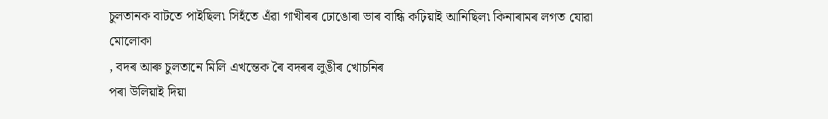চুলতানক বাটতে পাইছিল৷ সিহঁতে এঁৱা গাখীৰৰ ঢোঙোৰা ভাৰ বান্ধি কঢ়িয়াই আনিছিল৷ কিনাৰামৰ লগত যোৱা
মোলোকা
, বদৰ আৰু চুলতানে মিলি এখন্তেক ৰৈ বদৰৰ লুঙীৰ খোচনিৰ
পৰা উলিয়াই দিয়া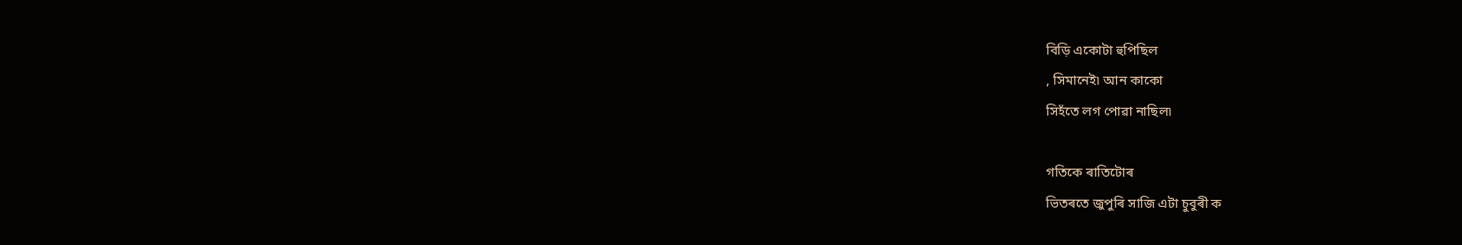বিড়ি একোটা হুপিছিল
, সিমানেই৷ আন কাকো
সিহঁতে লগ পোৱা নাছিল৷

গতিকে ৰাতিটোৰ
ভিতৰতে জুপুৰি সাজি এটা চুবুৰী ক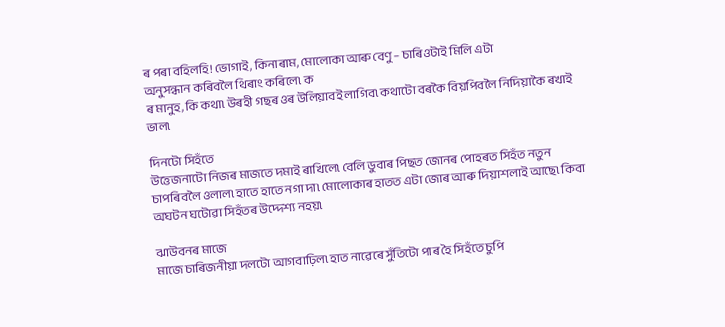ৰ পৰা বহিলহি! ভোগাই, কিনাৰাম, মোলোকা আৰু বেণু – চাৰিওটাই মিলি এটা
অনুসন্ধান কৰিবলৈ থিৰাং কৰিলে৷ ক
ৰ মানুহ, কি কথা৷ উৰহী গছৰ ওৰ উলিয়াবই লাগিব৷ কথাটো বৰকৈ বিয়পিবলৈ নিদিয়াকৈ ৰখাই
ভাল৷

দিনটো সিহঁতে
উত্তেজনাটো নিজৰ মাজতে দমাই ৰাখিলে৷ বেলি ডুবাৰ পিছত জোনৰ পোহৰত সিহঁত নতুন
চাপৰিবলৈ ওলাল৷ হাতে হাতে নগা দা৷ মোলোকাৰ হাতত এটা জোৰ আৰু দিয়াশলাই আছে৷ কিবা
অঘটন ঘটোৱা সিহঁতৰ উদ্দেশ্য নহয়৷

ঝাউবনৰ মাজে
মাজে চাৰিজনীয়া দলটো আগবাঢ়িল৷ হাত নাৱেৰে সুঁতিটো পাৰ হৈ সিহঁতে চুপি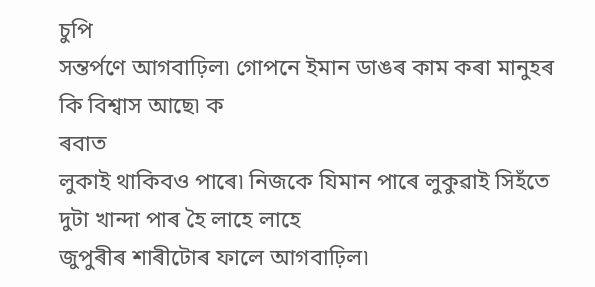চুপি
সন্তৰ্পণে আগবাঢ়িল৷ গোপনে ইমান ডাঙৰ কাম কৰা মানুহৰ কি বিশ্বাস আছে৷ ক
ৰবাত
লুকাই থাকিবও পাৰে৷ নিজকে যিমান পাৰে লুকুৱাই সিহঁতে দুটা খান্দা পাৰ হৈ লাহে লাহে
জুপুৰীৰ শাৰীটোৰ ফালে আগবাঢ়িল৷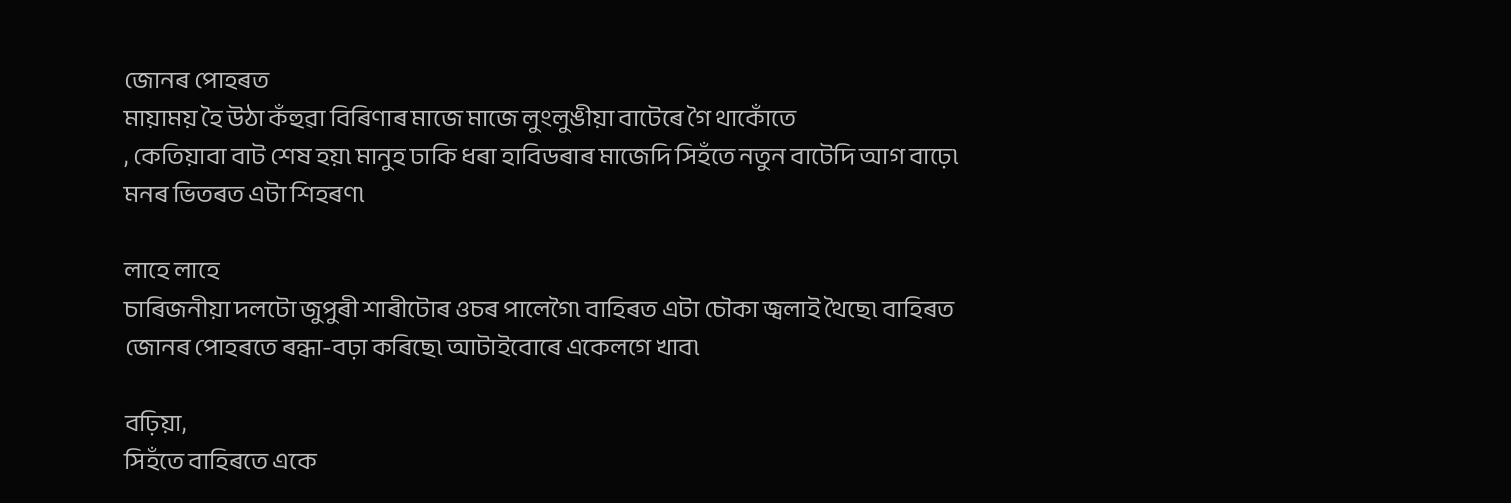জোনৰ পোহৰত
মায়াময় হৈ উঠা কঁহুৱা বিৰিণাৰ মাজে মাজে লুংলুঙীয়া বাটেৰে গৈ থাকোঁতে
, কেতিয়াবা বাট শেষ হয়৷ মানুহ ঢাকি ধৰা হাবিডৰাৰ মাজেদি সিহঁতে নতুন বাটেদি আগ বাঢ়ে৷ মনৰ ভিতৰত এটা শিহৰণ৷

লাহে লাহে
চাৰিজনীয়া দলটো জুপুৰী শাৰীটোৰ ওচৰ পালেগৈ৷ বাহিৰত এটা চৌকা জ্বলাই থৈছে৷ বাহিৰত
জোনৰ পোহৰতে ৰন্ধা-বঢ়া কৰিছে৷ আটাইবোৰে একেলগে খাব৷

বঢ়িয়া,
সিহঁতে বাহিৰতে একে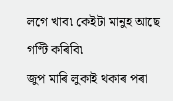লগে খাব৷ কেইটা মানুহ আছে গণ্টি কৰিবি৷
জুপ মাৰি লুকাই থকাৰ পৰা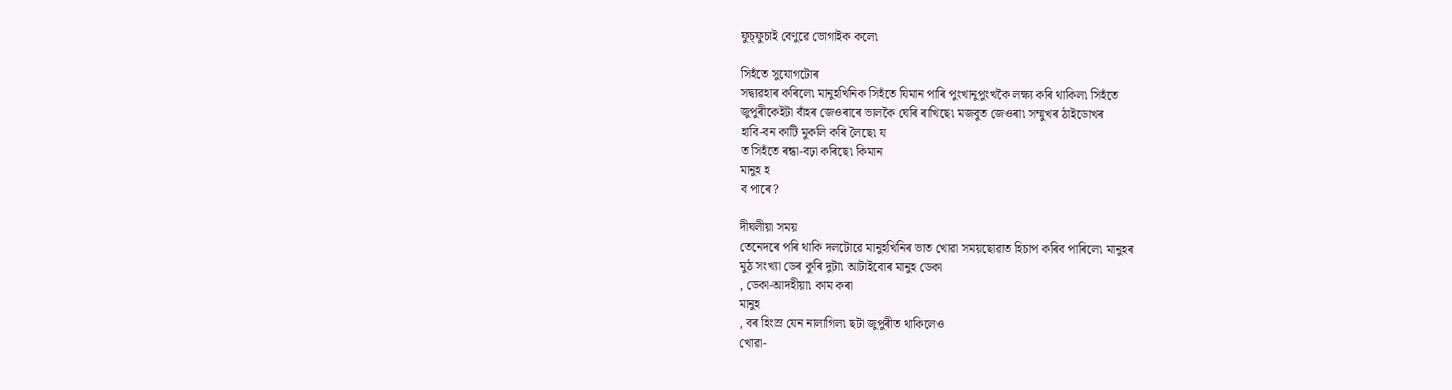ফুচ্‌ফুচাই বেণুৱে ভোগাইক কলে৷

সিহঁতে সুযোগটোৰ
সদ্ব্যৱহাৰ কৰিলে৷ মানুহখিনিক সিহঁতে যিমান পাৰি পুংখানুপুংখকৈ লক্ষ্য কৰি থাকিল৷ সিহঁতে
জুপুৰীকেইটা বাঁহৰ জেওৰাৰে ভালকৈ ঘেৰি ৰাখিছে৷ মজবুত জেওৰা৷ সম্মুখৰ ঠাইডোখৰ
হাবি-বন কাটি মুকলি কৰি লৈছে৷ য
ত সিহঁতে ৰন্ধা-বঢ়া কৰিছে৷ কিমান
মানুহ হ
ব পাৰে?

দীঘলীয়া সময়
তেনেদৰে পৰি থাকি দলটোৱে মানুহখিনিৰ ভাত খোৱা সময়ছোৱাত হিচাপ কৰিব পাৰিলে৷ মানুহৰ
মুঠ সংখ্যা ডেৰ কুৰি দুটা৷ আটাইবোৰ মানুহ ডেকা
, ডেকা-আদহীয়া৷ কাম কৰা
মানুহ
, বৰ হিংস্ৰ যেন নালাগিল৷ ছটা জুপুৰীত থাকিলেও
খোৱা-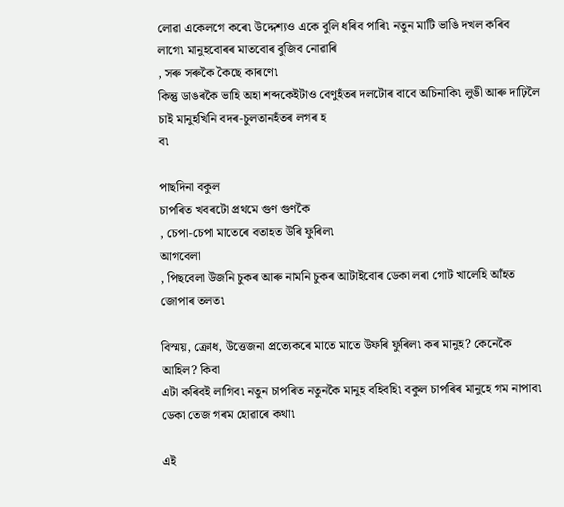লোৱা একেলগে কৰে৷ উদ্দেশ্যও একে বুলি ধৰিব পাৰি৷ নতুন মাটি ভাঙি দখল কৰিব
লাগে৷ মানুহবোৰৰ মাতবোৰ বুজিব নোৱাৰি
, সৰু সৰুকৈ কৈছে কাৰণে৷
কিন্তু ডাঙৰকৈ ভাহি অহা শব্দকেইটাও বেণুহঁতৰ দলটোৰ বাবে অচিনাকি৷ লুঙী আৰু দাঢ়িলৈ
চাই মানুহখিনি বদৰ-চুলতানহঁতৰ লগৰ হ
ব৷

পাছদিনা বকুল
চাপৰিত খবৰটো প্ৰথমে গুণ গুণকৈ
, চেপা-চেপা মাতেৰে বতাহত উৰি ফুৰিল৷
আগবেলা
, পিছবেলা উজনি চুকৰ আৰু নামনি চুকৰ আটাইবোৰ ডেকা লৰা গোট খালেহি আঁহত জোপাৰ তলত৷

বিস্ময়, ক্ৰোধ, উত্তেজনা প্ৰত্যেকৰে মাতে মাতে উফৰি ফুৰিল৷ কৰ মানুহ? কেনেকৈ আহিল? কিবা
এটা কৰিবই লাগিব৷ নতুন চাপৰিত নতুনকৈ মানুহ বহিবহি৷ বকুল চাপৰিৰ মানুহে গম নাপাব৷
ডেকা তেজ গৰম হোৱাৰে কথা৷

এই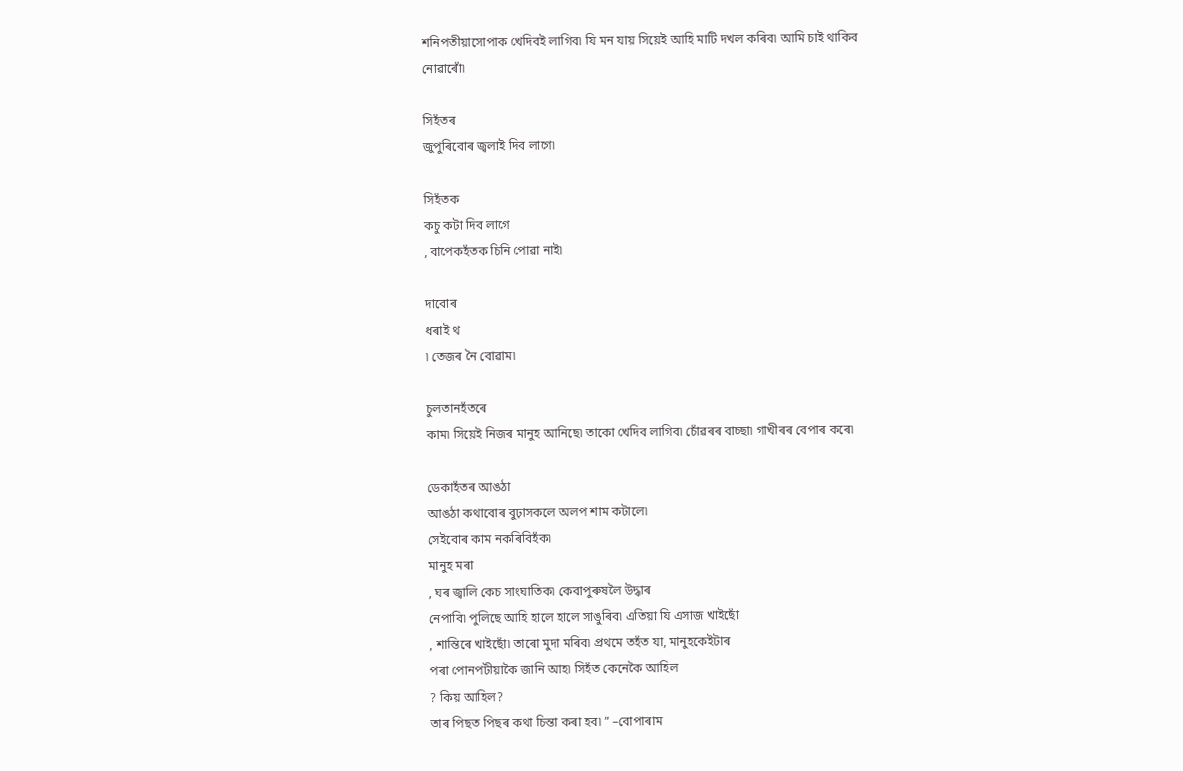শনিপতীয়াসোপাক খেদিবই লাগিব৷ যি মন যায় সিয়েই আহি মাটি দখল কৰিব৷ আমি চাই থাকিব
নোৱাৰোঁ৷

সিহঁতৰ
জুপুৰিবোৰ জ্বলাই দিব লাগে৷

সিহঁতক
কচু কটা দিব লাগে
, বাপেকহঁতক চিনি পোৱা নাই৷

দাবোৰ
ধৰাই থ
৷ তেজৰ নৈ বোৱাম৷

চুলতানহঁতৰে
কাম৷ সিয়েই নিজৰ মানুহ আনিছে৷ তাকো খেদিব লাগিব৷ চোঁৱৰৰ বাচ্ছা৷ গাখীৰৰ বেপাৰ কৰে৷

ডেকাহঁতৰ আঙঠা
আঙঠা কথাবোৰ বুঢ়াসকলে অলপ শাম কটালে৷
সেইবোৰ কাম নকৰিবিহঁক৷
মানুহ মৰা
, ঘৰ জ্বালি কেচ সাংঘাতিক৷ কেবাপুৰুষলৈ উদ্ধাৰ
নেপাবি৷ পুলিছে আহি হালে হালে সাঙুৰিব৷ এতিয়া যি এসাজ খাইছোঁ
, শান্তিৰে খাইছোঁ৷ তাৰো মুদা মৰিব৷ প্ৰথমে তহঁত যা, মানুহকেইটাৰ
পৰা পোনপটীয়াকৈ জানি আহ৷ সিহঁত কেনেকৈ আহিল
? কিয় আহিল?
তাৰ পিছত পিছৰ কথা চিন্তা কৰা হব৷ ” –বোপাৰাম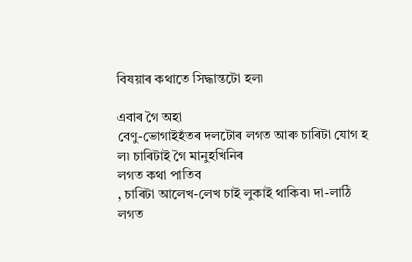বিষয়াৰ কথাতে সিদ্ধান্তটো হল৷

এবাৰ গৈ অহা
বেণু-ভোগাইহঁতৰ দলটোৰ লগত আৰু চাৰিটা যোগ হ
ল৷ চাৰিটাই গৈ মানুহখিনিৰ
লগত কথা পাতিব
, চাৰিটা আলেখ-লেখ চাই লুকাই থাকিব৷ দা-লাঠি
লগত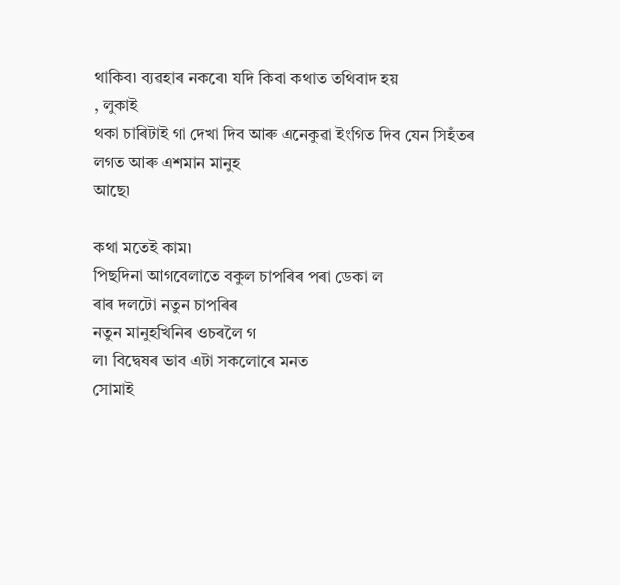থাকিব৷ ব্যৱহাৰ নকৰে৷ যদি কিবা কথাত তথিবাদ হয়
, লুকাই
থকা চাৰিটাই গা দেখা দিব আৰু এনেকুৱা ইংগিত দিব যেন সিহঁতৰ লগত আৰু এশমান মানুহ
আছে৷

কথা মতেই কাম৷
পিছদিনা আগবেলাতে বকুল চাপৰিৰ পৰা ডেকা ল
ৰাৰ দলটো নতুন চাপৰিৰ
নতুন মানুহখিনিৰ ওচৰলৈ গ
ল৷ বিদ্বেষৰ ভাব এটা সকলোৰে মনত
সোমাই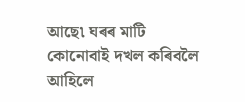আছে৷ ঘৰৰ মাটি কোনোবাই দখল কৰিবলৈ আহিলে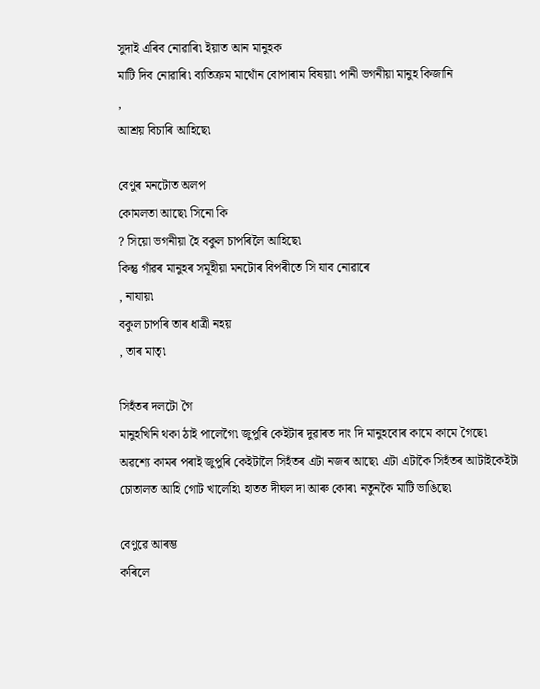সুদাই এৰিব নোৱাৰি৷ ইয়াত আন মানুহক
মাটি দিব নোৱাৰি৷ ব্যতিক্ৰম মাথোঁন বোপাৰাম বিষয়া৷ পানী ভগনীয়া মানুহ কিজানি
,
আশ্ৰয় বিচাৰি আহিছে৷

বেণুৰ মনটোত অলপ
কোমলতা আছে৷ সিনো কি
? সিয়ো ভগনীয়া হৈ বকুল চাপৰিলৈ আহিছে৷
কিন্তু গাঁৱৰ মানুহৰ সমূহীয়া মনটোৰ বিপৰীতে সি যাব নোৱাৰে
, নাযায়৷
বকুল চাপৰি তাৰ ধাত্ৰী নহয়
, তাৰ মাতৃ৷

সিহঁতৰ দলটো গৈ
মানুহখিনি থকা ঠাই পালেগৈ৷ জুপুৰি কেইটাৰ দুৱাৰত দাং দি মানুহবোৰ কামে কামে গৈছে৷
অৱশ্যে কামৰ পৰাই জুপুৰি কেইটালৈ সিহঁতৰ এটা নজৰ আছে৷ এটা এটাকৈ সিহঁতৰ আটাইকেইটা
চোতালত আহি গোট খালেহি৷ হাতত দীঘল দা আৰু কোৰ৷ নতুনকৈ মাটি ভাঙিছে৷

বেণুৱে আৰম্ভ
কৰিলে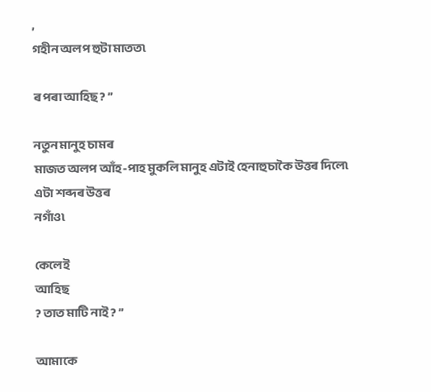,
গহীন অলপ হুটা মাতত৷

ৰ পৰা আহিছ? ”

নতুন মানুহ চামৰ
মাজত অলপ আঁহ-পাহ মুকলি মানুহ এটাই হেনাহুচাকৈ উত্তৰ দিলে৷ এটা শব্দৰ উত্তৰ
নগাঁও৷

কেলেই
আহিছ
? তাত মাটি নাই? ”

আমাকে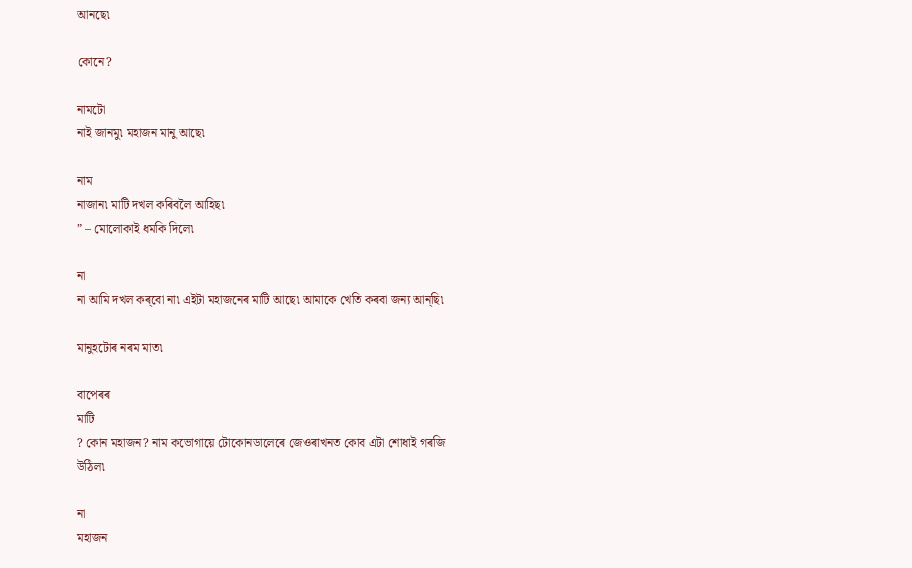আনছে৷

কোনে?

নামটো
নাই জানমু৷ মহাজন মানু আছে৷

নাম
নাজান৷ মাটি দখল কৰিবলৈ আহিছ৷
” – মোলোকাই ধমকি দিলে৷

না
না আমি দখল কৰ্‌বো না৷ এইটা মহাজনেৰ মাটি আছে৷ আমাকে খেতি কৰবা জন্য আন্‌ছি৷

মানুহটোৰ নৰম মাত৷

বাপেৰৰ
মাটি
? কোন মহাজন? নাম কভোগায়ে টোকোনডালেৰে জেওৰাখনত কোব এটা শোধাই গৰজি
উঠিল৷

না
মহাজন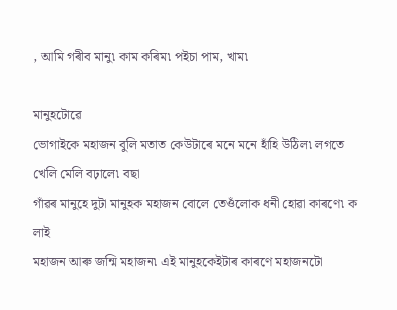, আমি গৰীব মানু৷ কাম কৰিম৷ পইচা পাম, খাম৷

মানুহটোৱে
ভোগাইকে মহাজন বুলি মতাত কেউটাৰে মনে মনে হাঁহি উঠিল৷ লগতে খেলি মেলি বঢ়ালে৷ বছা
গাঁৱৰ মানুহে দুটা মানুহক মহাজন বোলে তেওঁলোক ধনী হোৱা কাৰণে৷ ক
লাই
মহাজন আৰু জন্মি মহাজন৷ এই মানুহকেইটাৰ কাৰণে মহাজনটো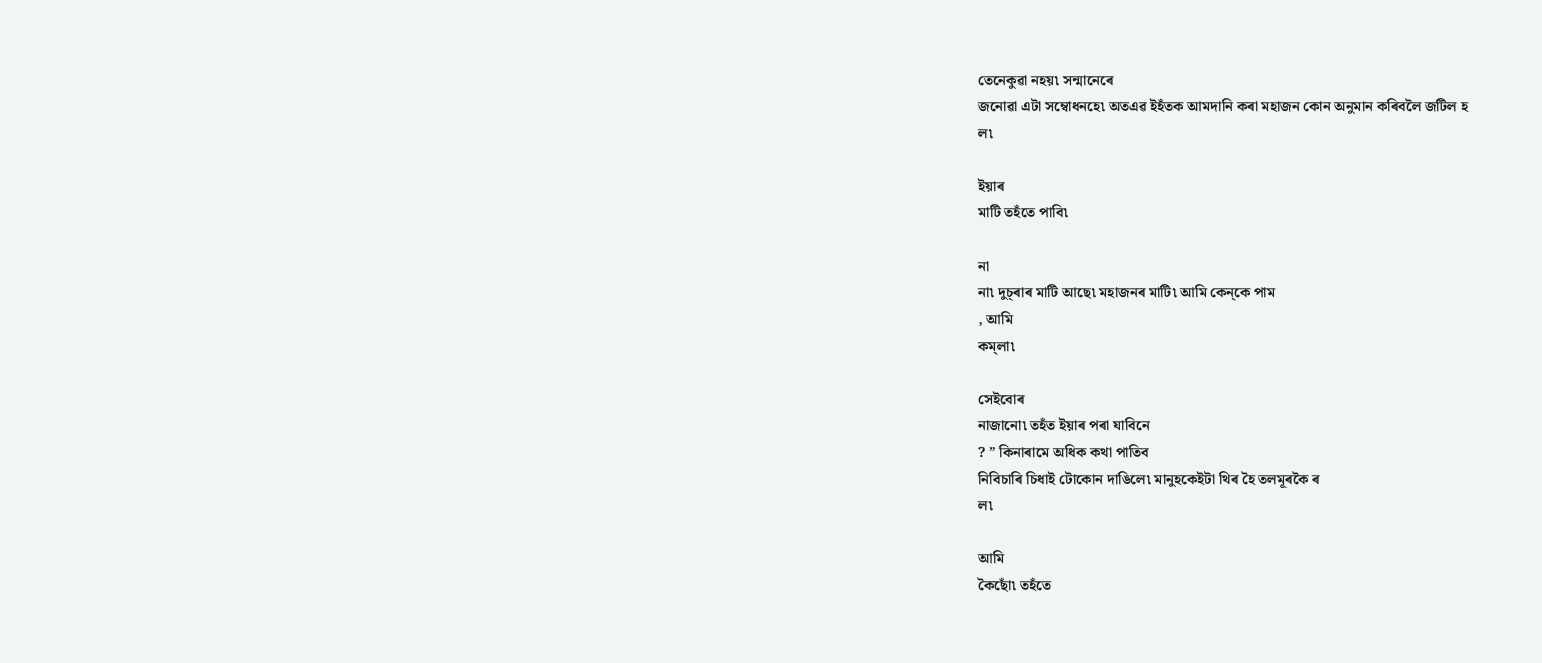তেনেকুৱা নহয়৷ সন্মানেৰে
জনোৱা এটা সম্বোধনহে৷ অতএৱ ইহঁতক আমদানি কৰা মহাজন কোন অনুমান কৰিবলৈ জটিল হ
ল৷

ইয়াৰ
মাটি তহঁতে পাবি৷

না
না৷ দুচ্‌ৰাৰ মাটি আছে৷ মহাজনৰ মাটি৷ আমি কেন্‌কে পাম
, আমি
কম্‌লা৷

সেইবোৰ
নাজানো৷ তহঁত ইয়াৰ পৰা যাবিনে
? ” কিনাৰামে অধিক কথা পাতিব
নিবিচাৰি চিধাই টোকোন দাঙিলে৷ মানুহকেইটা থিৰ হৈ তলমূৰকৈ ৰ
ল৷

আমি
কৈছোঁ৷ তহঁতে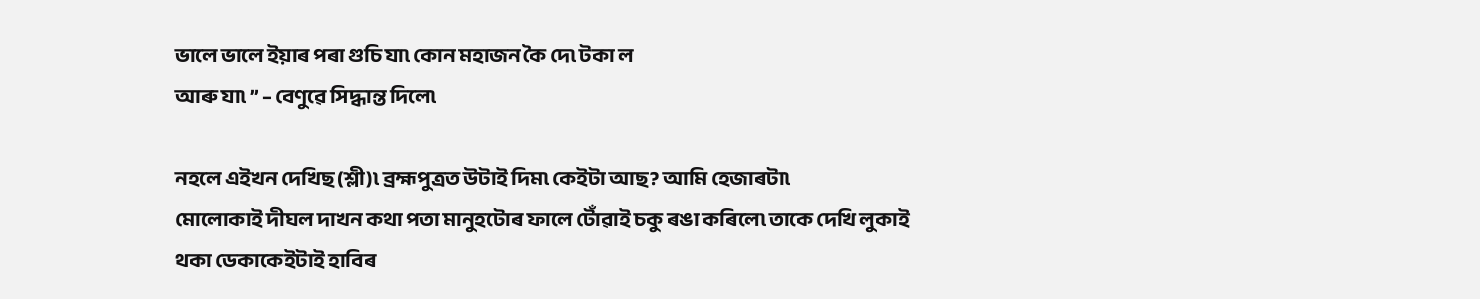ভালে ভালে ইয়াৰ পৰা গুচি যা৷ কোন মহাজন কৈ দে৷ টকা ল
আৰু যা৷ ” – বেণুৱে সিদ্ধান্ত দিলে৷

নহলে এইখন দেখিছ (শ্লী)৷ ব্ৰহ্মপুত্ৰত উটাই দিম৷ কেইটা আছ? আমি হেজাৰটা৷
মোলোকাই দীঘল দাখন কথা পতা মানুহটোৰ ফালে টোঁৱাই চকু ৰঙা কৰিলে৷ তাকে দেখি লুকাই
থকা ডেকাকেইটাই হাবিৰ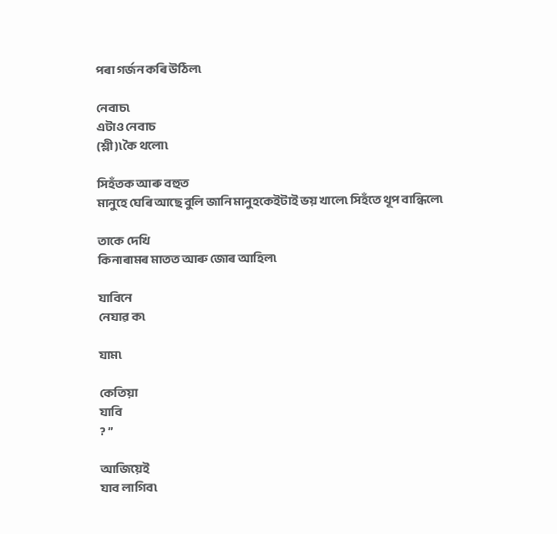পৰা গৰ্জন কৰি উঠিল৷

নেবাচ৷
এটাও নেবাচ
(শ্লী)৷ কৈ থলো৷

সিহঁতক আৰু বহুত
মানুহে ঘেৰি আছে বুলি জানি মানুহকেইটাই ভয় খালে৷ সিহঁতে থূপ বান্ধিলে৷

তাকে দেখি
কিনাৰামৰ মাতত আৰু জোৰ আহিল৷

যাবিনে
নেযাৱ ক৷

যাম৷

কেতিয়া
যাবি
? ”

আজিয়েই
যাব লাগিব৷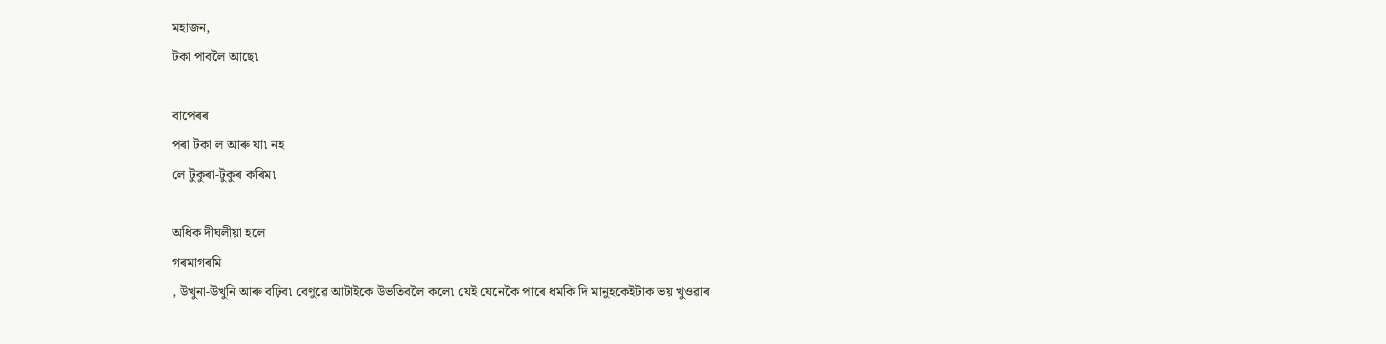মহাজন,
টকা পাবলৈ আছে৷

বাপেৰৰ
পৰা টকা ল আৰু যা৷ নহ
লে টুকুৰা-টুকুৰ কৰিম৷

অধিক দীঘলীয়া হলে
গৰমাগৰমি
, উখুনা-উখুনি আৰু বঢ়িব৷ বেণুৱে আটাইকে উভতিবলৈ কলে৷ যেই যেনেকৈ পাৰে ধমকি দি মানুহকেইটাক ভয় খুওৱাৰ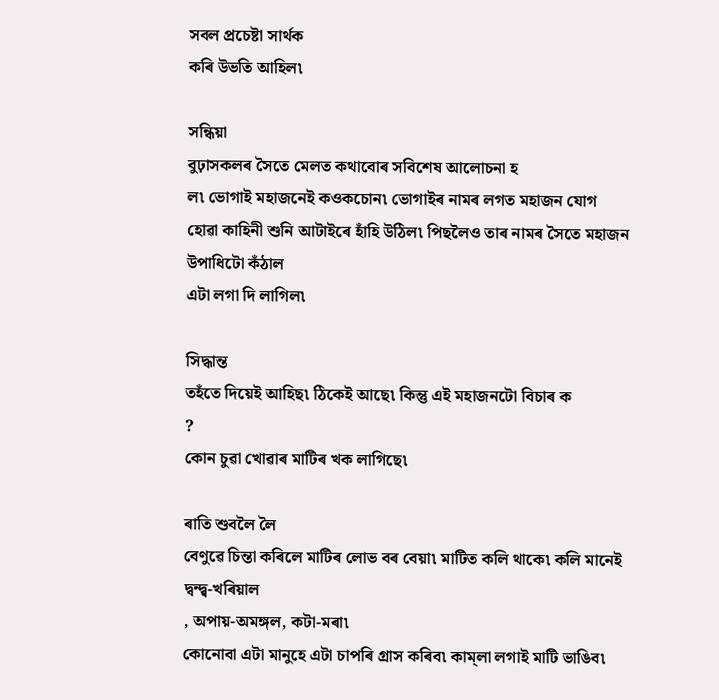সবল প্ৰচেষ্টা সাৰ্থক
কৰি উভতি আহিল৷

সন্ধিয়া
বুঢ়াসকলৰ সৈতে মেলত কথাবোৰ সবিশেষ আলোচনা হ
ল৷ ভোগাই মহাজনেই কওকচোন৷ ভোগাইৰ নামৰ লগত মহাজন যোগ
হোৱা কাহিনী শুনি আটাইৰে হাঁহি উঠিল৷ পিছলৈও তাৰ নামৰ সৈতে মহাজন উপাধিটো কঁঠাল
এটা লগা দি লাগিল৷

সিদ্ধান্ত
তহঁতে দিয়েই আহিছ৷ ঠিকেই আছে৷ কিন্তু এই মহাজনটো বিচাৰ ক
?
কোন চুৱা খোৱাৰ মাটিৰ খক লাগিছে৷

ৰাতি শুবলৈ লৈ
বেণুৱে চিন্তা কৰিলে মাটিৰ লোভ বৰ বেয়া৷ মাটিত কলি থাকে৷ কলি মানেই
দ্বন্দ্ব্ব-খৰিয়াল
, অপায়-অমঙ্গল, কটা-মৰা৷
কোনোবা এটা মানুহে এটা চাপৰি গ্ৰাস কৰিব৷ কাম্‌লা লগাই মাটি ভাঙিব৷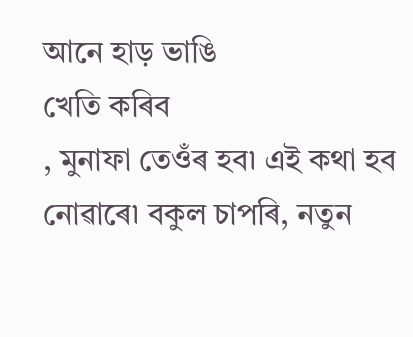আনে হাড় ভাঙি
খেতি কৰিব
, মুনাফা তেওঁৰ হব৷ এই কথা হব নোৱাৰে৷ বকুল চাপৰি, নতুন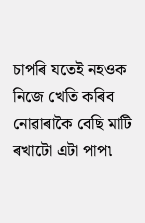চাপৰি যতেই নহওক নিজে খেতি কৰিব নোৱাৰাকৈ বেছি মাটি ৰখাটো এটা পাপ৷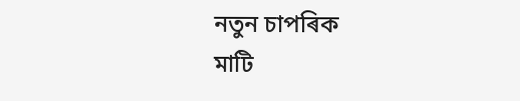নতুন চাপৰিক
মাটি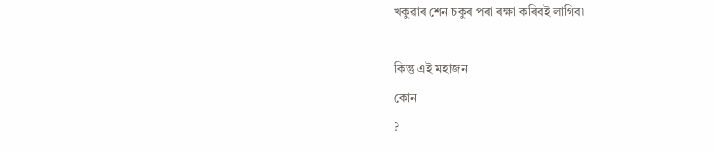খকুৱাৰ শেন চকুৰ পৰা ৰক্ষা কৰিবই লাগিব৷

কিন্তু এই মহাজন
কোন
?